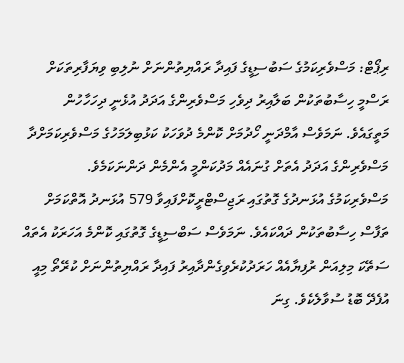ރިޕޯޓް: މަސްވެރިކަމުގެ ސަބުސިޑީގެ ފައިދާ ރައްޔިތުންނަށް ނުލިބި ވިޔަފާރިތަކަށް
ރަސްމީ ހިސާބުތަކުން ބަލާއިރު ދިވެހި މަސްވެރިންގެ އަދަދު އުޅެނީ ދިހަހާހުން މަތީގައެވެ. ނަމަވެސް އާމްދަނީ ހޯދުމަށް ކޮންމެ ދުވަހަކު ކަޅުބިލަމަހުގެ މަސްވެރިކަމަށްދާ މަސްވެރިންގެ އަދަދު އެތަށް ގުނައެއް މަދުކަންމީ އެންމެން ދަންނަކަމެވެ.
މަސްވެރިކަމުގެ އުޅަނދުގެ ގޮތުގައި ރަޖިސްޓްރީކޮށްފައިވާ 579 އުޅަނދު އޮތްކަމަށް ތަފާސް ހިސާބުތަކުން ދައްކައެވެ. ނަމަވެސް ސަބްސިޑީގެ ގޮތުގައި ކޮންމެ އަހަރަކު އެތައް ސަތޭކަ މިލިއަން ރުފިޔާއެއް ހަރަދުކުރެވިގެންދާއިރު ފައިދާ ރައްޔިތުންނަށް ކުރޭތޯ މިއީ އުފެދޭ ބޮޑު ސުވާލެކެވެ. ގިނަ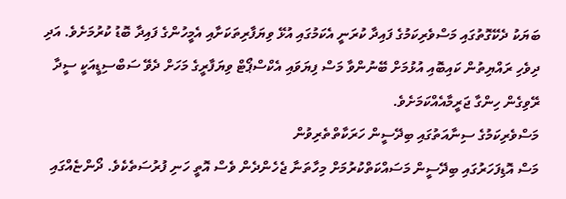ބަޔަކު ދެކޭގޮތުގައި މަސްވެރިކަމުގެ ފައިދާ ކުރަނީ އެކަމުގައި އުޅޭ ވިޔަފާރިތަކަށާއި އެމީހުންގެ ފައިދާ ބޮޑު ކުރުމަށެވެ. އަދި ދިވެހި ރައްޔިތުން ކައިބޮއި އުޅުމަށް ބޭނުންވާ މަސް ފިޔަވައި އެކްސްޕޯޓް ވިޔަފާރީގެ މަހަށް ދެވޭ ސަބްސިޑީއަކީ ސީދާ ރޭވިގެން ހިންގާ ޖަރީމާއެއްކަމަށެވެ.
މަސްވެރިކަމުގެ ސިނާއަތުގައި ބިދޭސީން ހަރަކާތްތެރިވުން
މަސް އޮޑިފަހަރުގައި ބިދޭސީން މަސައްކަތްކުރުމަށް މިހާތަނާ ޖެހެންދެން ވެސް އޮތީ ހަނި ފުރުސަތެކެވެ. ދޯންޏެއްގައި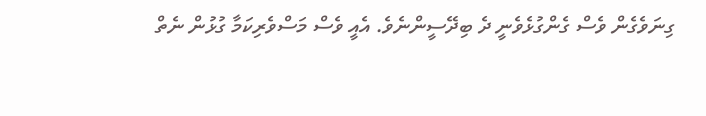ގިނަވެގެން ވެސް ގެންގުޅެވެނީ ދެ ބިދޭސީންނެވެ. އެއީ ވެސް މަސްވެރިކަމާ ގުޅުން ނެތް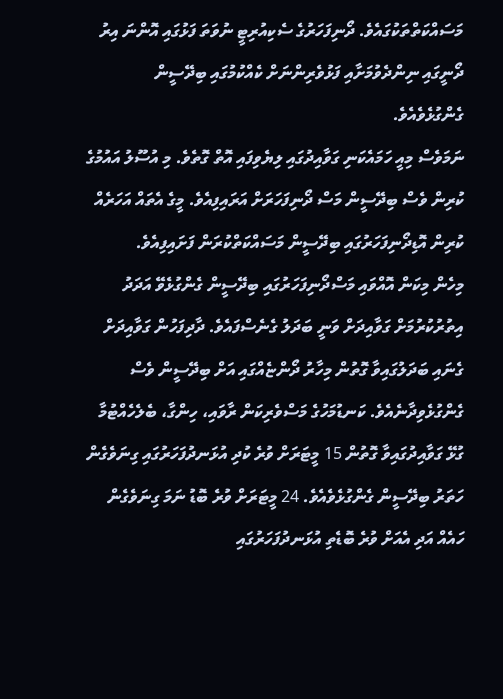މަސައްކަތްތަކުގައެވެ. ދޯނިފަހަރުގެ ސެކިއުރިޓީ ނުވަތަ ފަޅުގައި އޮންނަ އިރު ދޯނީގައި ނިންދެވުމަށާއި ފަޅުވެރިންނަށް ކެއްކުމުގައި ބިދޭސީން ގެންގުޅެވެއެވެ.
ނަމަވެސް މިއީ ހަމައެކަނި ގަވާއިދުގައި ލިޔެވިފައި އޮތް ގޮތެވެ. މި އުސޫލު އައުމުގެ ކުރިން ވެސް ބިދޭސީން މަސް ދޯނިފަހަރަށް އަރައިފިއެވެ. މީގެ އެތައް އަހަރެއް ކުރިން އޮޑިދޯނިފަހަރުގައި ބިދޭސީން މަސައްކަތްކުރަން ފަށައިފިއެވެ.
މިހެން މިކަން އޮއްވައި މަސްދޯނިފަހަރުގައި ބިދޭސީން ގެންގުޅެވޭ އަދަދު އިތުރުކުރުމަށް ގަވާއިދަށް ވަނީ ބަދަލު ގެނެސްފައެވެ. ދާދިފަހުން ގަވާއިދަށް ގެނައި ބަދަލުގައިވާ ގޮތުން މިހާރު ދޯންޏެއްގައި އަށް ބިދޭސީން ވެސް ގެންގުޅެވިދާނެއެވެ. ކަނޑުމަހުގެ މަސްވެރިކަން ރާވައި، ހިންގާ، ބެލެހެއްޓުމާ ގުޅޭ ގަވާއިދުގައިވާ ގޮތުން 15 މީޓަރަށް ވުރެ ކުދި އުޅަނދުފަހަރުގައި ގިނަވެގެން ހަތަރު ބިދޭސީން ގެންގުޅެވެއެވެ. 24 މީޓަރަށް ވުރެ ބޮޑު ނަމަ ގިނަވެގެން ހައެއް އަދި އެއަށް ވުރެ ބޮޑެތި އުޅަނދުފަހަރުގައި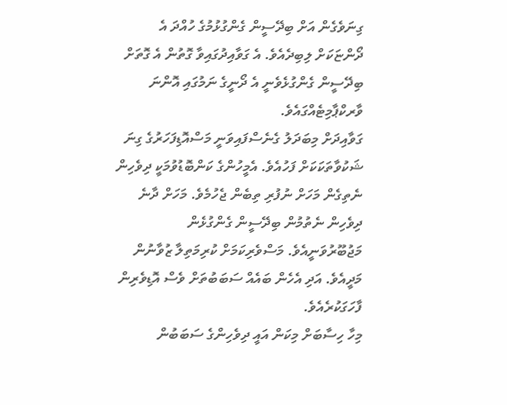ގިނަވެގެން އަށް ބިދޭސީން ގެންގުޅުމުގެ ހުއްދަ އެ ދޯންޏަކަށް ލިބިދެއެވެ. އެ ގަވާއިދުގައިވާ ގޮތުން އެ ގޮތަށް ބިދޭސީން ގެންގުޅެވެނީ އެ ދޯނީގެ ނަމުގައި އޮންނަ ވާރކްޕާމިޓެއްގައެވެ.
ގަވާއިދަށް މިބަދަލު ގެނެސްފައިވަނީ މަސްއޮޑިފަހަރުގެ ގިނަ ޝަކުވާތަކަކަށް ފަހުއެވެ. އެމީހުންގެ ކަންބޮޑުވުމަކީ ދިވެހިން ނެތިގެން މަހަށް ނުފުރި ތިބެން ޖެހުމެވެ. މަހަށް ދާނެ ދިވެހިން ނެތުމުން ބިދޭސީން ގެންގުޅެން މަޖުބޫރުވަނީއެވެ. މަސްވެރިކަމަށް ކުރިމަތިލާ ޒުވާނުން މަދީއެވެ. އަދި އެހެން ބައެއް ސަބަބުތަށް ވެސް އޮޑިވެރިން ފާހަގަކުރެއެވެ.
މިހާ ހިސާބަށް މިކަން އައީ ދިވެހިންގެ ސަބަބުން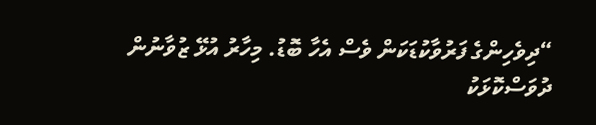“ދިވެހިންގެ ފަރުވާކުޑަކަން ވެސް އެހާ ބޮޑު. މިހާރު އުޅޭ ޒުވާނުން ދުވަސްކޮޅަކު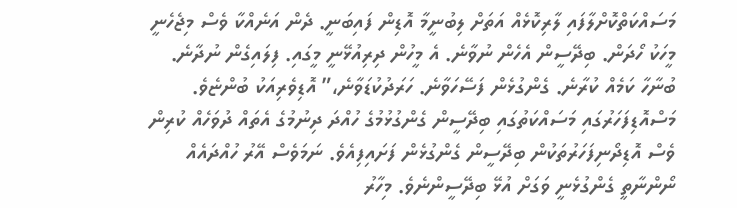މަސައްކަތްކޮށްލާފައި ލާރިކޮޅެއް އަތަށް ލިބުނީމާ އޮޑިން ފައިބަނީ. ދެން އަނެއްކާ ވެސް މިޖެހެނީ މީހަކު ހޯދަން. ބިދޭސީން އެހެން ނުވާނެ. އެ މީހުން ދިރިއުޅޭނީ މީގައި. ފިލައިގެން ނުދާނެ. ބުނާހާ ކަމެއް ކުރާނެ. ގެންގުޅެން ފަސޭހަވާނެ. ހަރަދުކުޑަވާނެ،” އޮޑިވެރިއަކު ބުންޏެވެ.
މަސްއޮޑިފަހަރުގައި މަސައްކަތުގައި ބިދޭސީން ގެންގުޅުމުގެ ހުއްދަ ދިނުމުގެ އެތައް ދުވަހެއް ކުރިން ވެސް އޮޑިދޯނިފަހަރުތަކުން ބިދޭސީން ގެންގުޅެން ފަށައިފިއެވެ. ނަމަވެސް އޭރު ހުއްދައެއް ނޯންނާތީ ގެންގުޅެނީ ވަގަށް އުޅޭ ބިދޭސީންނެވެ. މިހާރު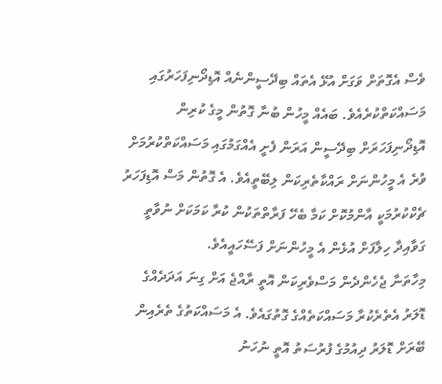ވެސް އެގޮތަށް ވަގަށް އުޅޭ އެތައް ބިދޭސީންނެއް އޮޑިދޯނިފަހަރުގައި މަސައްކަތްކުރެއެވެ. ބައެއް މީހުން ބުނާ ގޮތުން މީގެ ކުރިން އޮޑިދޯނިފަހަރަށް ބިދޭސީން އަރަން ފެށީ އެއްގަމުގައި މަސައްކަތްކުރުމަށް ވުރެ އެ މީހުންނަށް ރައްކާތެރިކަން ލިބޭތީއެވެ. އެ ގޮތުން މަސް އޮޑިފަހަރު ޗެކްކުރުމަކީ އާންމުކޮށް ކަމާ ބެހޭ ފަރާތްތަކުން ކުރާ ކަމަކަށް ނުވާތީ ގަވާއިދާ ހިލާފަށް އުޅެން އެ މީހުންނަށް ފަސޭހައީއެވެ.
މިހާތަނާ ޖެހެންދެން މަސްވެރިކަން އޮތީ ރާއްޖެ އަށް ގިނަ އަދަދެއްގެ ޑޮލަރު އެތެރެކުރާ މަސައްކަތެއްގެ ގޮތުގައެވެ. އެ މަސައްކަތުގެ ތެރެއިން ބޭރަށް ޑޮލަރު ދިއުމުގެ ފުރުސަތު އޮތީ ނުހަނު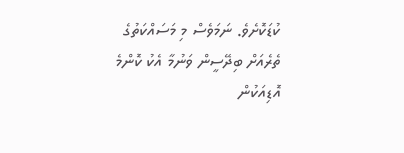ކުޑަކޮށެވެ. ނަމަވެސް މި މަސައްކަތުގެ ތެރެއަށް ބިދޭސީން ވަނުމާ އެކު ކޮންމެ އޮޑިއަކުން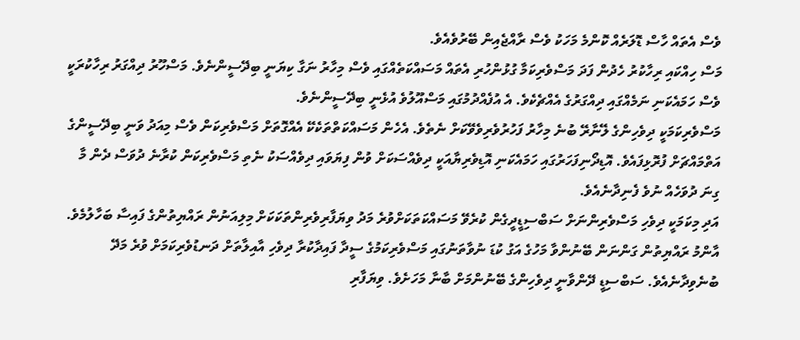ވެސް އެތައް ހާސް ޑޮލަރެއް ކޮންމެ މަހަކު ވެސް ރާއްޖެއިން ބޭރުވެއެވެ.
މަސް ހިއްކައި ރިހާކުރު ހެދުން ފަދަ މަސްވެރިކަމާ ގުޅުންހުރި އެތައް މަސައްކަތެއްގައި ވެސް މިހާރު ނަގާ ކިޔަނީ ބިދޭސީންނެވެ. މަސްހޫރު ދިއްގަރު ރިހާކުރަކީ ވެސް ހަމައެކަނި ނަމެއްގައި ދިއްގަރުގެ އެއްޗެކެވެ. އެ އުފެއްދުމުގައި މަސްއޫލުވެ އުޅެނީ ބިދޭސީންނެވެ.
މަސްވެރިކަމަކީ ދިވެހިންގެ ލޭނާރޭ ބުނެ މިހާރު ފަހުރުވެރިވެވޭކަށް ނެތެވެ. އެހެން މަސައްކަތްތަކެކޭ އެއްގޮތަށް މަސްވެރިކަން ވެސް މިއަދު ވަނީ ބިދޭސީންގެ އަތްމައްޗަށް ފުރޮޅިފައެވެ. އޮޑިދޯނިފަހަރުގައި ހަމައެކަނި އޮޑިވެރިޔާއަކީ ދިވެއްސަކަށް ވުން ފިޔަވައި ދިވެއްސަކު ނެތި މަސްވެރިކަން ކުރާނެ ދުވަސް ދެން މާ ގިނަ ދުވަހެއް ނުވެ ފެނިދާނެއެވެ.
އަދި މިކަމަކީ ދިވެހި މަސްވެރިންނަށް ސަބްސިޑީދީގެން ކުރެވޭ މަސައްކަތަކަށްވުރެ މަދު ވިޔަފާރިވެރިންތަކަކަށް މިލިއަނުން ރައްޔިތުންގެ ފައިސާ ބަހާލުމެވެ. އާންމު ރައްޔިތުން ގަންނަން ބޭނުންވާ މަހުގެ އަގު ކުޑަ ނުވާތަނުގައި މަސްވެރިކަމުގެ ސީދާ ފައިދާކުރާ ދިވެހި އާއިލާތަށް ދަނޑުވެރިކަމަށް ވުރެ މަދޭ ބުނެވިދާނެއެވެ. ސަބްސިޑީ ދޭންވާނީ ދިވެހިންގެ ބޭނުންމަށް ބާނާ މަހަށެވެ. ވިޔަފާރި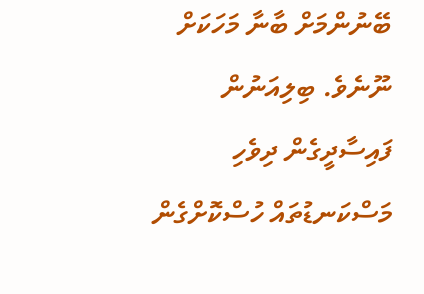ބޭނުންމަށް ބާނާ މަހަކަށް ނޫނެވެ. ބިލިއަނުން ފައިސާދީގެން ދިވެހި މަސްކަނޑުތައް ހުސްކޮށްގެން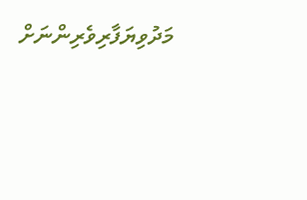މަދުވިޔަފާރިވެރިންނަށް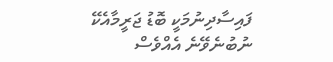ފައިސާދިނުމަކީ ބޮޑު ޖަރީމާއެކޭ ނުބުނެވޭނެ އެއްވެސް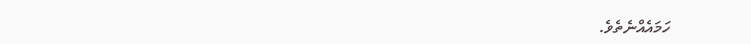ހަމައެއްނެތެވެ.